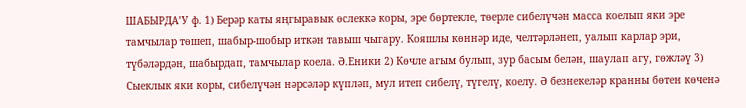ШАБЫРДА’У ф. 1) Берәр каты яңгыравык өслеккә коры, эре бөртекле, төерле сибелүчән масса коелып яки эре тамчылар төшеп, шабыр-шобыр иткән тавыш чыгару. Кояшлы көннәр иде, челтәрләнеп, уалып карлар эри, түбәләрдән, шабырдап, тамчылар коела. Ә.Еники 2) Көчле агым булып, зур басым белән, шаулап агу, гөжләү 3) Сыеклык яки коры, сибелүчән нәрсәләр күпләп, мул итеп сибелү, түгелү, коелу. Ә безнекеләр кранны бөтен көченә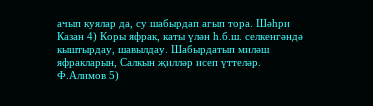ачып куялар да, су шабырдап агып тора. Шәһри Казан 4) Коры яфрак, каты үлән һ.б.ш. селкенгәндә кыштырдау, шавылдау. Шабырдатып миләш яфракларын, Салкын җилләр исеп үттеләр. Ф.Алимов 5)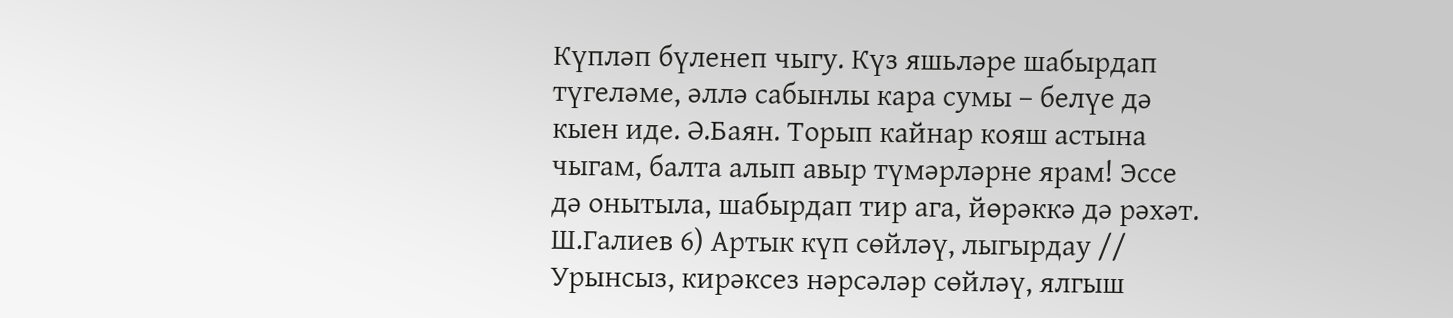Күпләп бүленеп чыгу. Күз яшьләре шабырдап түгеләме, әллә сабынлы кара сумы – белүе дә кыен иде. Ә.Баян. Торып кайнар кояш астына чыгам, балта алып авыр түмәрләрне ярам! Эссе дә онытыла, шабырдап тир ага, йөрәккә дә рәхәт. Ш.Галиев 6) Артык күп сөйләү, лыгырдау // Урынсыз, кирәксез нәрсәләр сөйләү, ялгыш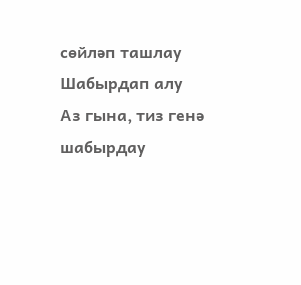сөйләп ташлау Шабырдап алу Аз гына, тиз генә шабырдау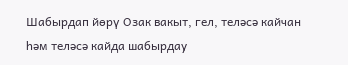Шабырдап йөрү Озак вакыт, гел, теләсә кайчан һәм теләсә кайда шабырдау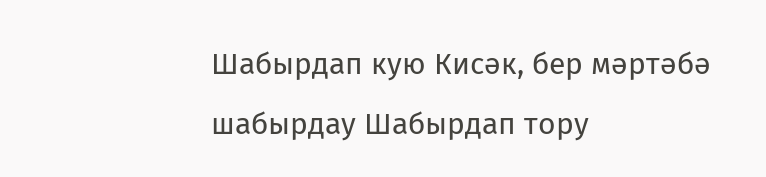Шабырдап кую Кисәк, бер мәртәбә шабырдау Шабырдап тору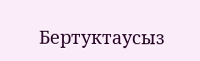Бертуктаусыз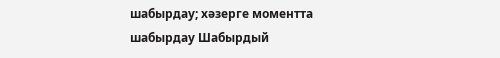шабырдау; хәзерге моментта шабырдау Шабырдый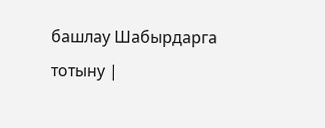башлау Шабырдарга тотыну |